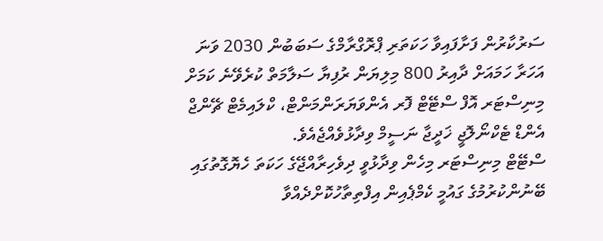ސަރުކާރުން ފަށާފައިވާ ހަކަތަރި ޕްރޮގްރާމްގެ ސަބަބުން 2030 ވަނަ އަހަރާ ހަމައަށް ދާއިރު 800 މިލިޔަން ރުފިޔާ ސަލާމަތް ކުރެވޭނެ ކަމަށް މިނިސްޓަރ އޮފް ސްޓޭޓް ފޮރ އެންވަޔަރަންމަންޓް، ކްލައިމެޓް ޗޭންޖް އެންޑް ޓެކްނޯލޮޖީ ޚަދީޖާ ނަސީމް ވިދާޅުވެއްޖެއެވެ.
ސްޓޭޓް މިނިސްޓަރ މިހެން ވިދާޅުވީ ދިވެހިރާއްޖޭގެ ހަކަތަ ހެޔޮގޮތުގައި ބޭނުންކުރުމުގެ ގައުމީ ކެމްޕެއިން އިފްތިތާހުކޮށްދެއްވާ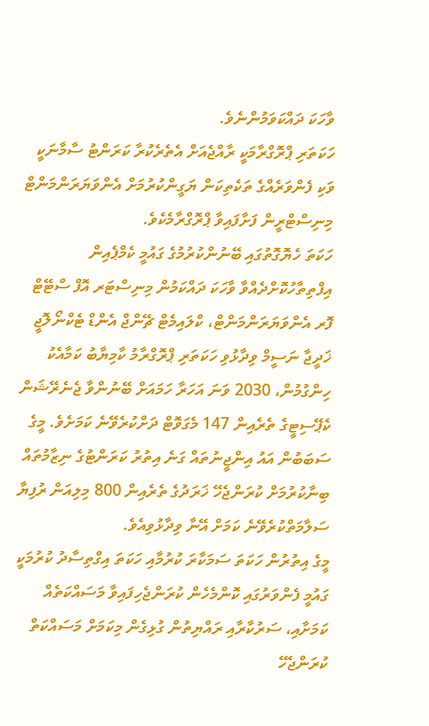ވާހަކަ ދައްކަވަމުންނެވެ.
ހަކަތަރި ޕްރޮގްރާމަކީ ރާއްޖެއަށް އެތެރެކުރާ ކަރަންޓު ސާމާނަކީ ވަކި ފެންވަރެއްގެ ތަކެތިކަން ޔަގީންކުރުމަށް އެންވަޔަރަންމަންޓް މިނިސްޓްރީން ފަށާފައިވާ ޕްރޮގްރާމެކެވެ.
ހަކަތަ ހެޔޮގޮތުގައި ބޭނުންކުރުމުގެ ގައުމީ ކެމްޕެއިން އިފްތިތާހުކޮށްދެއްވާ ވާހަކަ ދައްކަމުން މިނިސްޓަރ އޮފް ސްޓޭޓް ފޮރ އެންވަޔަރަންމަންޓް، ކްލައިމެޓް ޗޭންޖް އެންޑް ޓެކްނޯލޮޖީ ޚަދީޖާ ނަސީމް ވިދާޅުވި ހަކަތަރި ޕްރޮގްރާމު ކާމިޔާބު ކަމާއެކު ހިންގުމުން، 2030 ވަނަ އަހަރާ ހަމައަށް ބޭނުންވާ ޖެނެރޭޝަން ކެޕޭސިޓީގެ ތެރެއިން 147 މެގަވޮޓް ދަށްކުރެވޭނެ ކަމަށެވެ. މީގެ ސަބަބުން އައު އިންޖީނުތައް ގަނެ އިތުރު ކަރަންޓުގެ ނިޒާމުތައް ބިނާކުރުމަށް ކުރަންޖެހޭ ޚަރަދުގެ ތެރެއިން 800 މިލިއަން ރުފިޔާ ސަލާމަތްކުރެވޭނެ ކަމަށް އޭނާ ވިދާޅުވިއެވެ.
މީގެ އިތުރުން ހަކަތަ ސަމަކާރަ ކުރުމާއި ހަކަތަ އިގްތިސާދު ކުރުމަކީ ގައުމީ ފެންވަރުގައި ކޮންމެހެން ކުރަންޖެހިފައިވާ މަސައްކަތެއް ކަމަށާއި، ސަރުކާރާއި ރައްޔިތުން ގުޅިގެން މިކަމަށް މަސައްކަތް ކުރަންޖެހޭ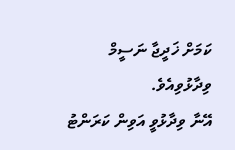ކަމަށް ޚަދީޖާ ނަސީމް ވިދާޅުވިއެވެ.
އޭނާ ވިދާޅުވީ އަވިން ކަރަންޓު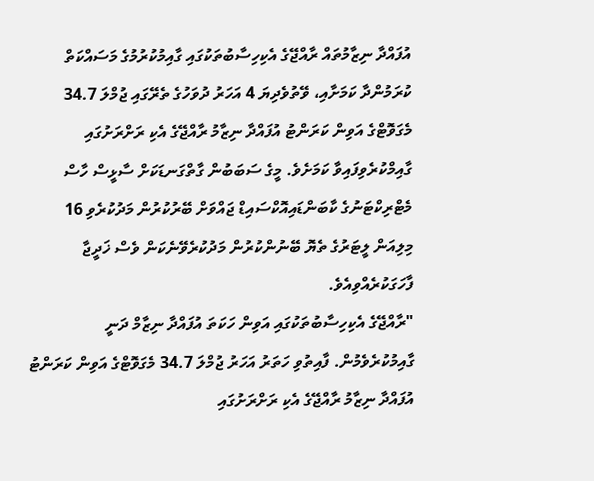އުފައްދާ ނިޒާމުތައް ރާއްޖޭގެ އެކިހިސާބުތަކުގައި ގާއިމުކުރުމުގެ މަސައްކަތް ކުރަމުންދާ ކަމަށާއި، ވޭތުވެދިޔަ 4 އަހަރު ދުވަހުގެ ތެރޭގައި ޖުމްލަ 34.7 މެގަވޮޓްގެ އަވިން ކަރަންޓު އުފައްދާ ނިޒާމު ރާއްޖޭގެ އެކި ރަށްރަށުގައި ގާއިމްކުރެވިފައިވާ ކަމަށެވެ. މީގެ ސަބަބުން ގާތްގަނޑަކަށް ސާޅީސް ހާސް މެޓްރިކްޓަނުގެ ކާބަންޑައިއޮކްސައިޑް ޖައްވަށް ބޭރުކުރުން މަދުކުރެވި 16 މިލިއަން ލީޓަރުގެ ތެޔޮ ބޭނުންކުރުން މަދުކުރެވޭނެކަން ވެސް ޚަދީޖާ ފާހަގަކުރެއްވިއެވެ.
"ރާއްޖޭގެ އެކިހިސާބުތަކުގައި އަވިން ހަކަތަ އުފައްދާ ނިޒާމް ދަނީ ގާއިމުކުރެވެމުން. ފާއިތުވި ހަތަރު އަހަރު ޖުމްލަ 34.7 މެގަވޮޓްގެ އަވިން ކަރަންޓު އުފައްދާ ނިޒާމު ރާއްޖޭގެ އެކި ރަށްރަށުގައި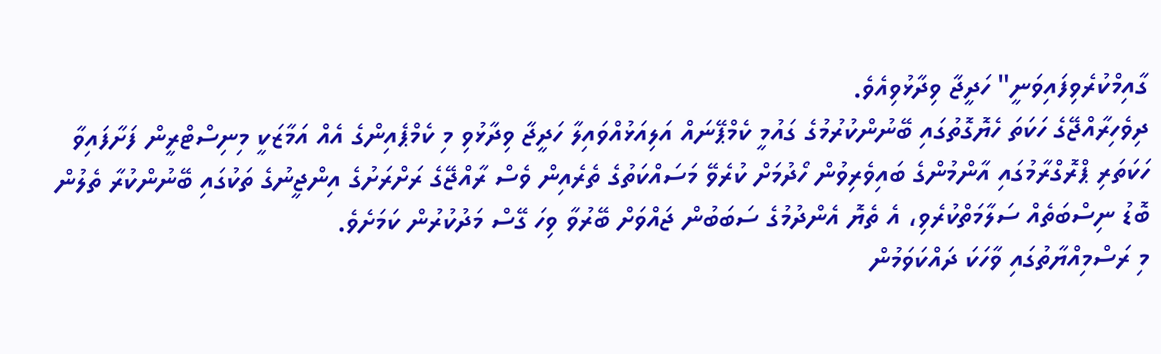ގާއިމްކުރެވިފައިވަނީ" ހަދީޖާ ވިދާޅުވިއެވެ.
ދިވެހިރާއްޖޭގެ ހަކަތަ ހެޔޮގޮތުގައި ބޭނުންކުރުމުގެ ގައުމީ ކެމްޕޭނައް އަލިއަޅުއްވައިލާ ހަދީޖާ ވިދާޅުވި މި ކެމްޕެއިންގެ އެއް އަމާޒަކީ މިނިސްޓްރީން ފަށާފައިވާ ހަކަތަރި ޕްރޮގްރާމުގައި އާންމުންގެ ބައިވެރިވުން ހޯދުމަށް ކުރެވޭ މަސައްކަތުގެ ތެރެއިން ވެސް ރާއްޖޭގެ ރަށްރަށުގެ އިންޖީނުގެ ތަކުގައި ބޭނުންކުރާ ތެލުން ބޮޑު ނިސްބަތެއް ސަލާމަތްކުރެވި، އެ ތެޔޮ އެންދުމުގެ ސަބަބުން ޖައްވަށް ބޭރުވާ ވިހަ ގޭސް މަދުކުރުން ކަމަށެވެ.
މި ރަސްމިއްޔާތުގައި ވާހަކަ ދައްކަވަމުން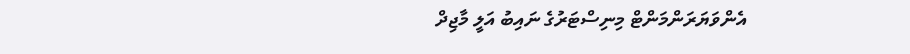އެންވަޔަރަންމަންޓް މިނިސްޓަރުގެ ނައިބު އަލީ މާޖިދް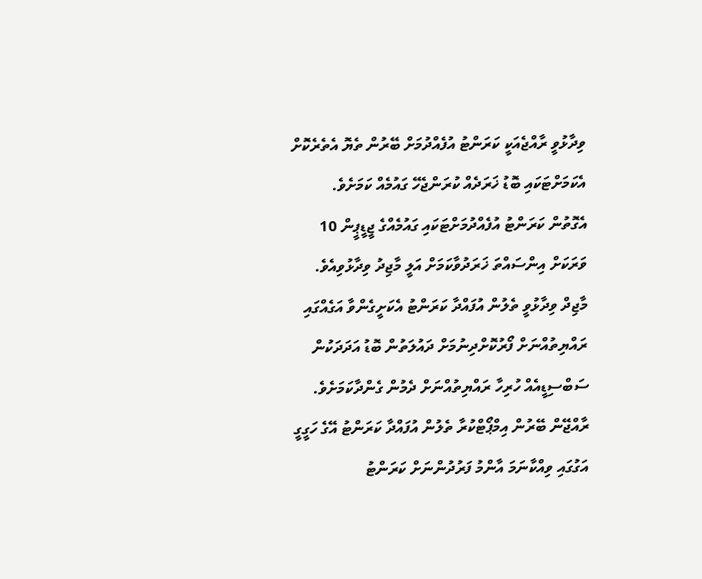ވިދާޅުވީ ރާއްޖެއަކީ ކަރަންޓު އުފެއްދުމަށް ބޭރުން ތެޔޮ އެތެރެކޮށް އެކަމަށްޓަކައި ބޮޑު ޚަރަދެއް ކުރަންޖެހޭ ގައުމެއް ކަމަށެވެ. އެގޮތުން ކަރަންޓު އުފެއްދުމަށްޓަކައި ގައުމެއްގެ ޖީޑީޕީން 10 ވަރަކަށް އިންސައްތަ ޚަރަދުވާކަމަށް އަލީ މާޖިދު ވިދާޅުވިއެވެ.
މާޖިދް ވިދާޅުވީ ތެލުން އުފައްދާ ކަރަންޓު އެކަށީގެންވާ އަގެއްގައި ރައްޔިތުއްނަށް ފޯރުކޮށްދިނުމަށް ދައުލަތުން ބޮޑު އަދަދަކުން ސަބްސިޑީއެއް ހުރިހާ ރައްޔިތުއްނަށް ދެމުން ގެންދާކަމަށެވެ. ރާއްޖޭން ބޭރުން އިމްޕޯޓްކުރާ ތެލުން އުފައްދާ ކަރަންޓު އޭގެ ހަގީގީ އަގުގައި ވިއްކާނަމަ އާންމު ފަރުދުންނަށް ކަރަންޓު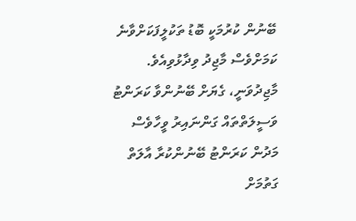ބޭނުން ކުރުމަކީ ބޮޑު ތަކުލީފަކަށްވާނެ ކަމަށްވެސް މާޖިދު ވިދާޅުވިއެވެ. މާޖިދުވަނީ، ގެޔަށް ބޭނުންވާ ކަރަންޓު ވަސީލަތްތައް ގަންނައިރު ވީހާވެސް މަދުން ކަރަންޓު ބޭނުންކުރާ އާލަތް ގަތުމަށް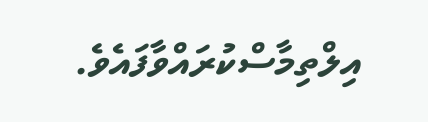އިލްތިމާސްކުރައްވާފައެވެ.